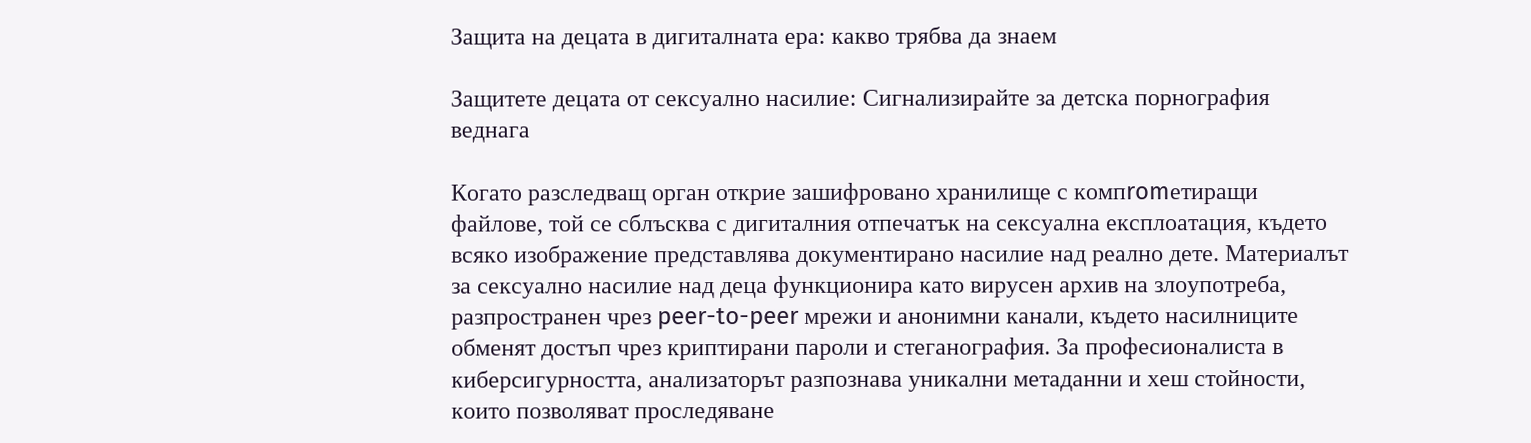Защита на децата в дигиталната ера: какво трябва да знаем

Защитете децата от сексуално насилие: Сигнализирайте за детска порнография веднага

Когато разследващ орган открие зашифровано хранилище с компromетиращи файлове, той се сблъсква с дигиталния отпечатък на сексуална експлоатация, където всяко изображение представлява документирано насилие над реално дете. Материалът за сексуално насилие над деца функционира като вирусен архив на злоупотреба, разпространен чрез peer-to-peer мрежи и анонимни канали, където насилниците обменят достъп чрез криптирани пароли и стеганография. За професионалиста в киберсигурността, анализаторът разпознава уникални метаданни и хеш стойности, които позволяват проследяване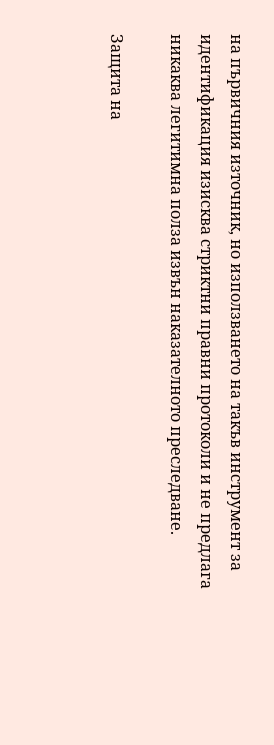на първичния източник, но използването на такъв инструмент за идентификация изисква стриктни правни протоколи и не предлага никаква легитимна полза извън наказателното преследване.

Защита на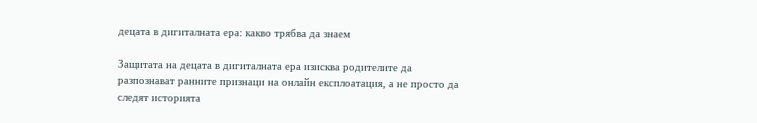децата в дигиталната ера: какво трябва да знаем

Защитата на децата в дигиталната ера изисква родителите да разпознават ранните признаци на онлайн експлоатация, а не просто да следят историята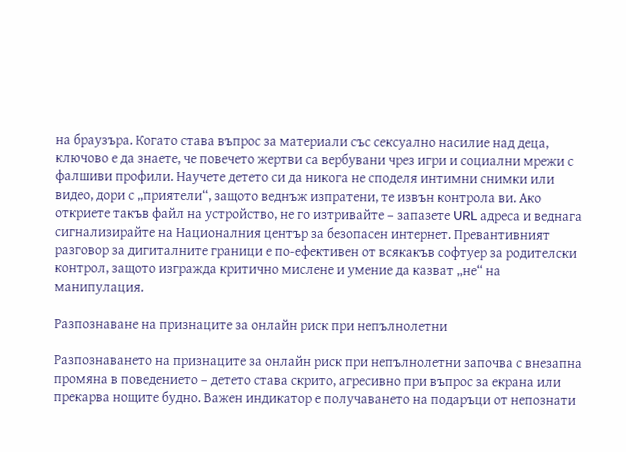на браузъра. Когато става въпрос за материали със сексуално насилие над деца, ключово е да знаете, че повечето жертви са вербувани чрез игри и социални мрежи с фалшиви профили. Научете детето си да никога не споделя интимни снимки или видео, дори с „приятели“, защото веднъж изпратени, те извън контрола ви. Ако откриете такъв файл на устройство, не го изтривайте – запазете URL адреса и веднага сигнализирайте на Националния център за безопасен интернет. Превантивният разговор за дигиталните граници е по-ефективен от всякакъв софтуер за родителски контрол, защото изгражда критично мислене и умение да казват „не“ на манипулация.

Разпознаване на признаците за онлайн риск при непълнолетни

Разпознаването на признаците за онлайн риск при непълнолетни започва с внезапна промяна в поведението – детето става скрито, агресивно при въпрос за екрана или прекарва нощите будно. Важен индикатор е получаването на подаръци от непознати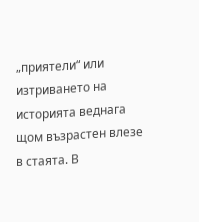„приятели“ или изтриването на историята веднага щом възрастен влезе в стаята. В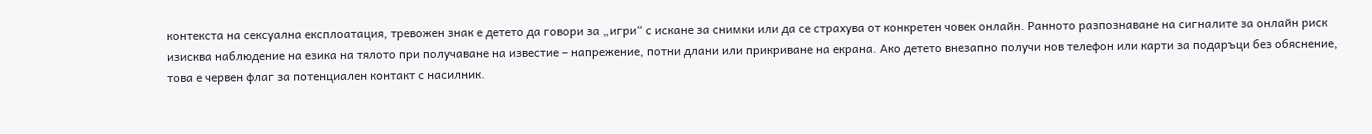контекста на сексуална експлоатация, тревожен знак е детето да говори за „игри“ с искане за снимки или да се страхува от конкретен човек онлайн. Ранното разпознаване на сигналите за онлайн риск изисква наблюдение на езика на тялото при получаване на известие – напрежение, потни длани или прикриване на екрана. Ако детето внезапно получи нов телефон или карти за подаръци без обяснение, това е червен флаг за потенциален контакт с насилник.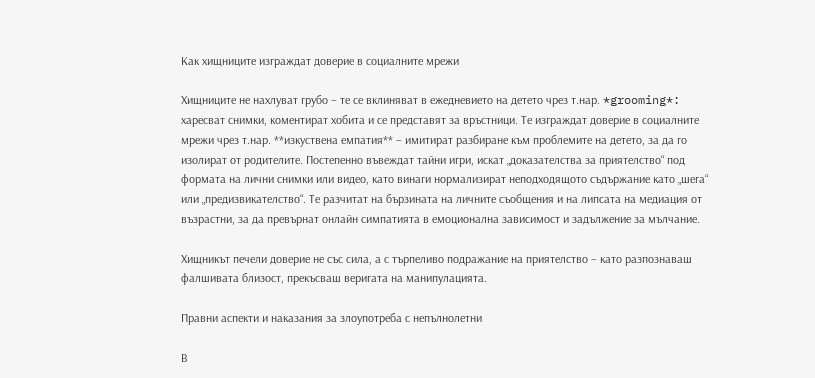Как хищниците изграждат доверие в социалните мрежи

Хищниците не нахлуват грубо – те се вклиняват в ежедневието на детето чрез т.нар. *grooming*: харесват снимки, коментират хобита и се представят за връстници. Те изграждат доверие в социалните мрежи чрез т.нар. **изкуствена емпатия** – имитират разбиране към проблемите на детето, за да го изолират от родителите. Постепенно въвеждат тайни игри, искат „доказателства за приятелство“ под формата на лични снимки или видео, като винаги нормализират неподходящото съдържание като „шега“ или „предизвикателство“. Те разчитат на бързината на личните съобщения и на липсата на медиация от възрастни, за да превърнат онлайн симпатията в емоционална зависимост и задължение за мълчание.

Хищникът печели доверие не със сила, а с търпеливо подражание на приятелство – като разпознаваш фалшивата близост, прекъсваш веригата на манипулацията.

Правни аспекти и наказания за злоупотреба с непълнолетни

В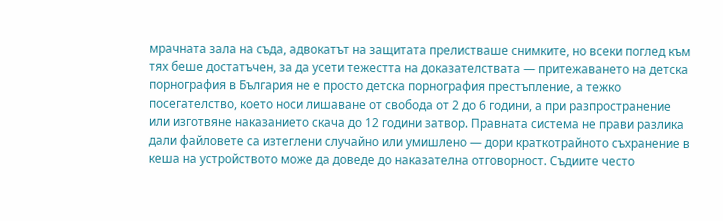мрачната зала на съда, адвокатът на защитата прелистваше снимките, но всеки поглед към тях беше достатъчен, за да усети тежестта на доказателствата — притежаването на детска порнография в България не е просто детска порнография престъпление, а тежко посегателство, което носи лишаване от свобода от 2 до 6 години, а при разпространение или изготвяне наказанието скача до 12 години затвор. Правната система не прави разлика дали файловете са изтеглени случайно или умишлено — дори краткотрайното съхранение в кеша на устройството може да доведе до наказателна отговорност. Съдиите често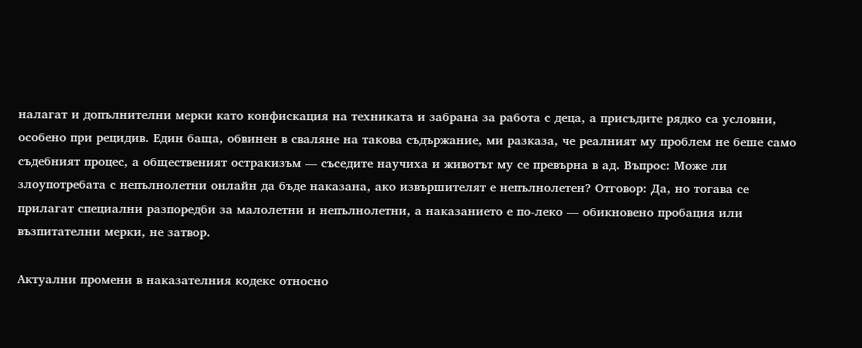налагат и допълнителни мерки като конфискация на техниката и забрана за работа с деца, а присъдите рядко са условни, особено при рецидив. Един баща, обвинен в сваляне на такова съдържание, ми разказа, че реалният му проблем не беше само съдебният процес, а общественият остракизъм — съседите научиха и животът му се превърна в ад. Въпрос: Може ли злоупотребата с непълнолетни онлайн да бъде наказана, ако извършителят е непълнолетен? Отговор: Да, но тогава се прилагат специални разпоредби за малолетни и непълнолетни, а наказанието е по-леко — обикновено пробация или възпитателни мерки, не затвор.

Актуални промени в наказателния кодекс относно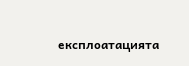експлоатацията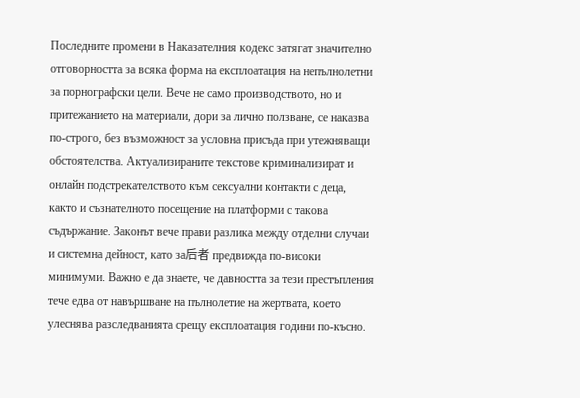Последните промени в Наказателния кодекс затягат значително отговорността за всяка форма на експлоатация на непълнолетни за порнографски цели. Вече не само производството, но и притежанието на материали, дори за лично ползване, се наказва по-строго, без възможност за условна присъда при утежняващи обстоятелства. Актуализираните текстове криминализират и онлайн подстрекателството към сексуални контакти с деца, както и съзнателното посещение на платформи с такова съдържание. Законът вече прави разлика между отделни случаи и системна дейност, като за后者 предвижда по-високи минимуми. Важно е да знаете, че давността за тези престъпления тече едва от навършване на пълнолетие на жертвата, което улеснява разследванията срещу експлоатация години по-късно.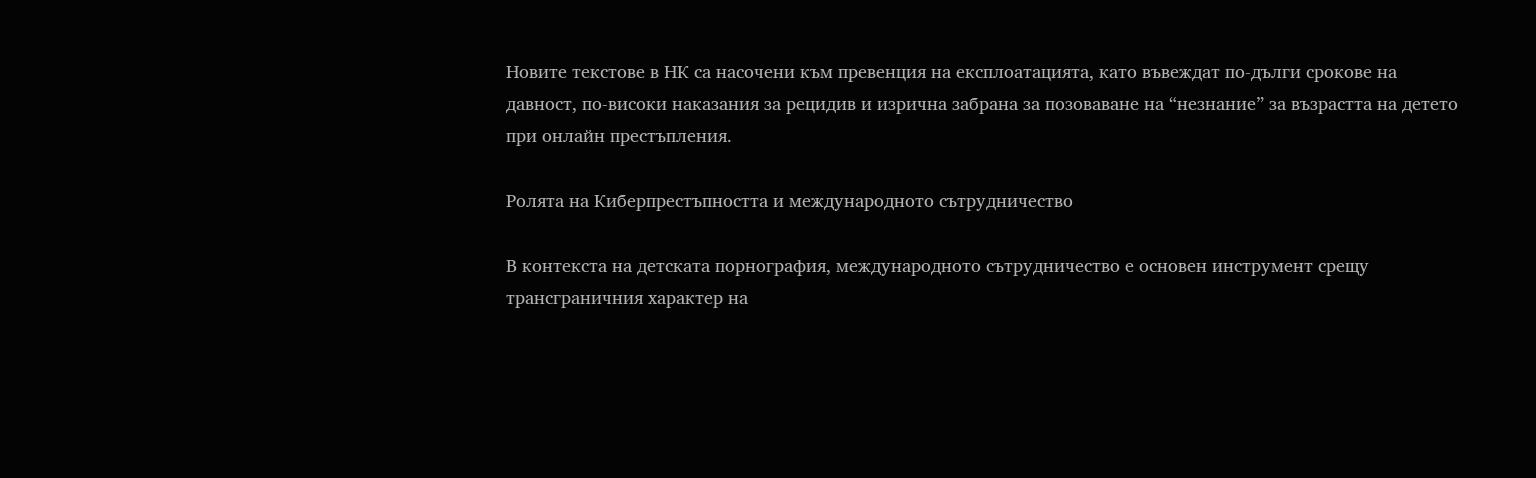Новите текстове в НК са насочени към превенция на експлоатацията, като въвеждат по-дълги срокове на давност, по-високи наказания за рецидив и изрична забрана за позоваване на “незнание” за възрастта на детето при онлайн престъпления.

Ролята на Киберпрестъпността и международното сътрудничество

В контекста на детската порнография, международното сътрудничество е основен инструмент срещу трансграничния характер на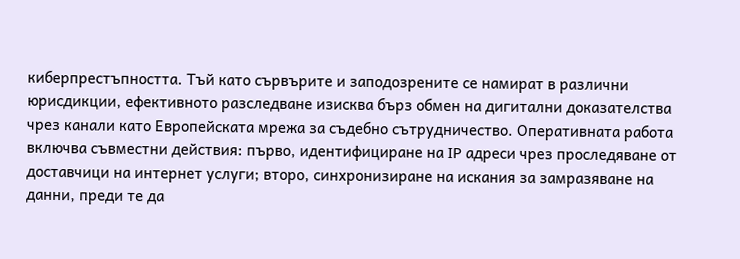киберпрестъпността. Тъй като сървърите и заподозрените се намират в различни юрисдикции, ефективното разследване изисква бърз обмен на дигитални доказателства чрез канали като Европейската мрежа за съдебно сътрудничество. Оперативната работа включва съвместни действия: първо, идентифициране на IP адреси чрез проследяване от доставчици на интернет услуги; второ, синхронизиране на искания за замразяване на данни, преди те да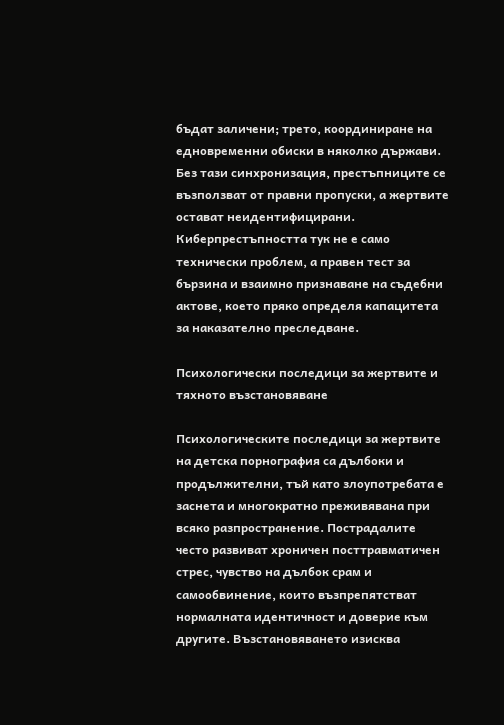бъдат заличени; трето, координиране на едновременни обиски в няколко държави. Без тази синхронизация, престъпниците се възползват от правни пропуски, а жертвите остават неидентифицирани. Киберпрестъпността тук не е само технически проблем, а правен тест за бързина и взаимно признаване на съдебни актове, което пряко определя капацитета за наказателно преследване.

Психологически последици за жертвите и тяхното възстановяване

Психологическите последици за жертвите на детска порнография са дълбоки и продължителни, тъй като злоупотребата е заснета и многократно преживявана при всяко разпространение. Пострадалите често развиват хроничен посттравматичен стрес, чувство на дълбок срам и самообвинение, които възпрепятстват нормалната идентичност и доверие към другите. Възстановяването изисква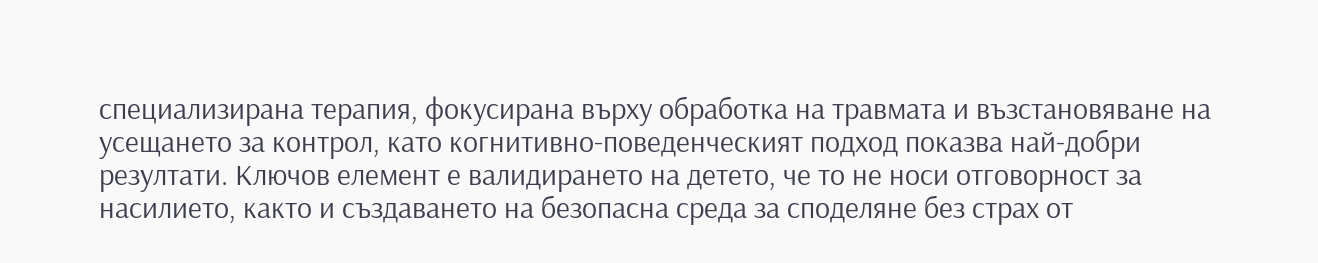специализирана терапия, фокусирана върху обработка на травмата и възстановяване на усещането за контрол, като когнитивно-поведенческият подход показва най-добри резултати. Ключов елемент е валидирането на детето, че то не носи отговорност за насилието, както и създаването на безопасна среда за споделяне без страх от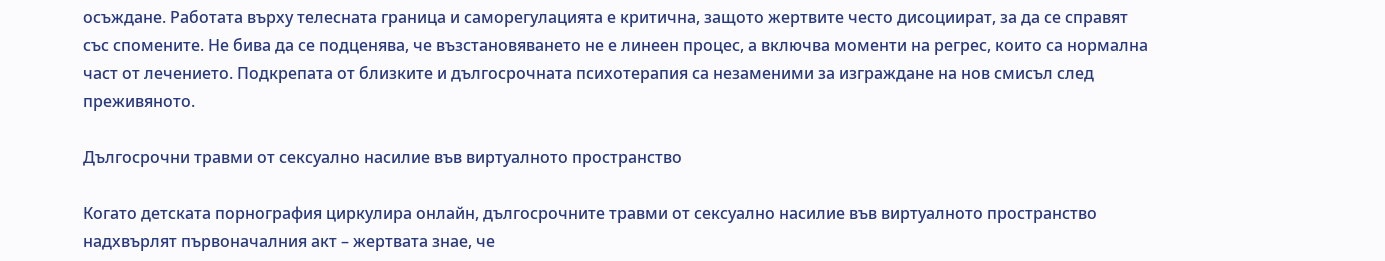осъждане. Работата върху телесната граница и саморегулацията е критична, защото жертвите често дисоциират, за да се справят със спомените. Не бива да се подценява, че възстановяването не е линеен процес, а включва моменти на регрес, които са нормална част от лечението. Подкрепата от близките и дългосрочната психотерапия са незаменими за изграждане на нов смисъл след преживяното.

Дългосрочни травми от сексуално насилие във виртуалното пространство

Когато детската порнография циркулира онлайн, дългосрочните травми от сексуално насилие във виртуалното пространство надхвърлят първоначалния акт – жертвата знае, че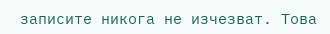записите никога не изчезват. Това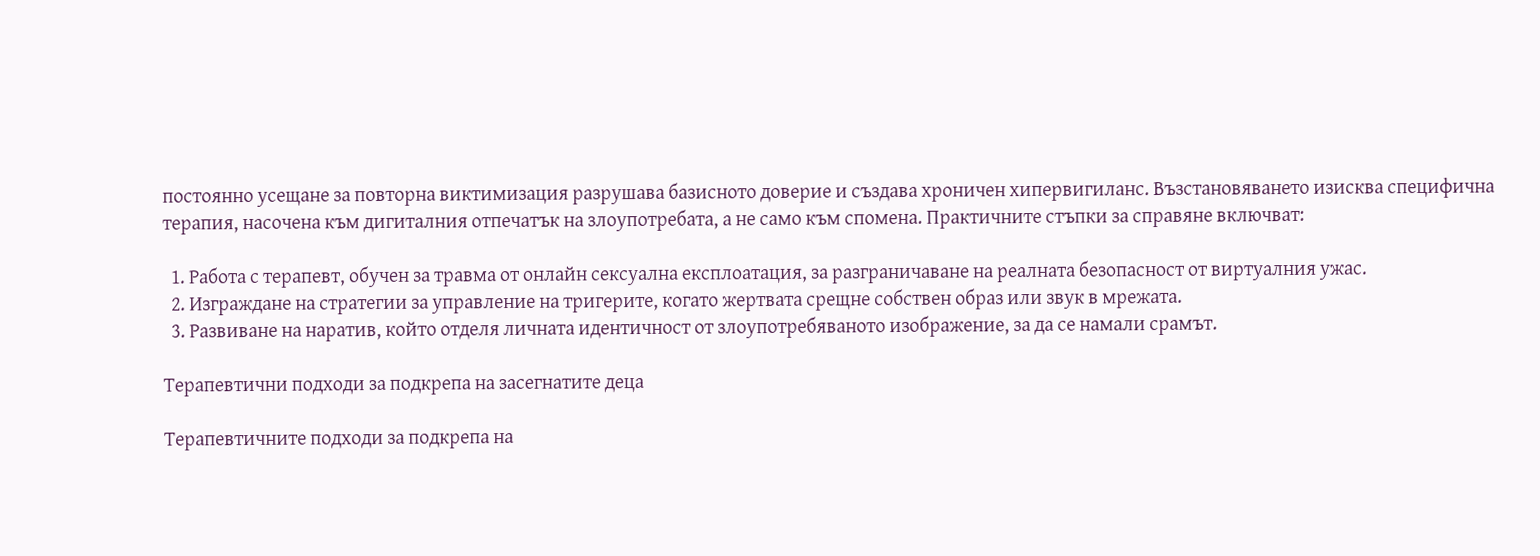постоянно усещане за повторна виктимизация разрушава базисното доверие и създава хроничен хипервигиланс. Възстановяването изисква специфична терапия, насочена към дигиталния отпечатък на злоупотребата, а не само към спомена. Практичните стъпки за справяне включват:

  1. Работа с терапевт, обучен за травма от онлайн сексуална експлоатация, за разграничаване на реалната безопасност от виртуалния ужас.
  2. Изграждане на стратегии за управление на тригерите, когато жертвата срещне собствен образ или звук в мрежата.
  3. Развиване на наратив, който отделя личната идентичност от злоупотребяваното изображение, за да се намали срамът.

Терапевтични подходи за подкрепа на засегнатите деца

Терапевтичните подходи за подкрепа на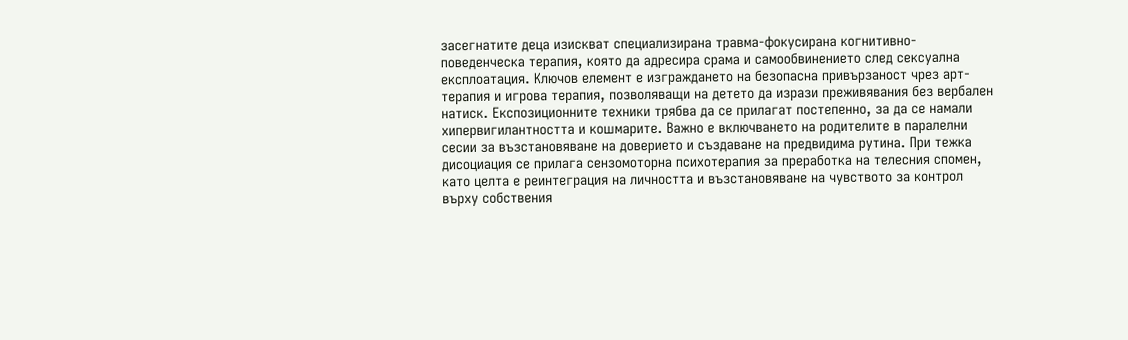засегнатите деца изискват специализирана травма-фокусирана когнитивно-поведенческа терапия, която да адресира срама и самообвинението след сексуална експлоатация. Ключов елемент е изграждането на безопасна привързаност чрез арт-терапия и игрова терапия, позволяващи на детето да изрази преживявания без вербален натиск. Експозиционните техники трябва да се прилагат постепенно, за да се намали хипервигилантността и кошмарите. Важно е включването на родителите в паралелни сесии за възстановяване на доверието и създаване на предвидима рутина. При тежка дисоциация се прилага сензомоторна психотерапия за преработка на телесния спомен, като целта е реинтеграция на личността и възстановяване на чувството за контрол върху собствения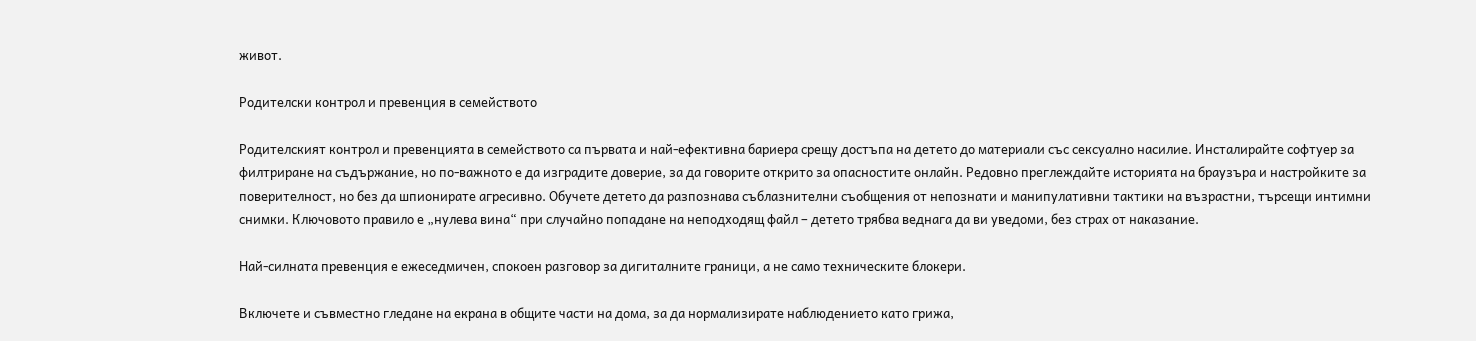живот.

Родителски контрол и превенция в семейството

Родителският контрол и превенцията в семейството са първата и най-ефективна бариера срещу достъпа на детето до материали със сексуално насилие. Инсталирайте софтуер за филтриране на съдържание, но по-важното е да изградите доверие, за да говорите открито за опасностите онлайн. Редовно преглеждайте историята на браузъра и настройките за поверителност, но без да шпионирате агресивно. Обучете детето да разпознава съблазнителни съобщения от непознати и манипулативни тактики на възрастни, търсещи интимни снимки. Ключовото правило е „нулева вина“ при случайно попадане на неподходящ файл – детето трябва веднага да ви уведоми, без страх от наказание.

Най-силната превенция е ежеседмичен, спокоен разговор за дигиталните граници, а не само техническите блокери.

Включете и съвместно гледане на екрана в общите части на дома, за да нормализирате наблюдението като грижа,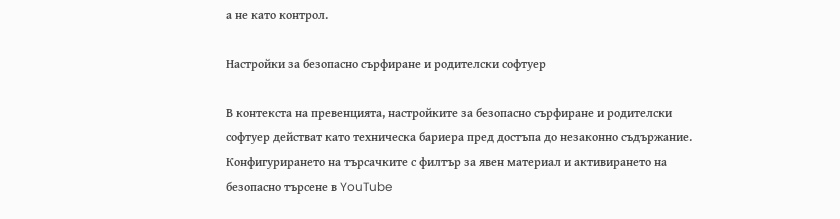а не като контрол.

Настройки за безопасно сърфиране и родителски софтуер

В контекста на превенцията, настройките за безопасно сърфиране и родителски софтуер действат като техническа бариера пред достъпа до незаконно съдържание. Конфигурирането на търсачките с филтър за явен материал и активирането на безопасно търсене в YouTube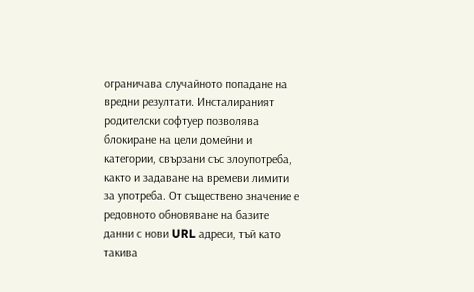ограничава случайното попадане на вредни резултати. Инсталираният родителски софтуер позволява блокиране на цели домейни и категории, свързани със злоупотреба, както и задаване на времеви лимити за употреба. От съществено значение е редовното обновяване на базите данни с нови URL адреси, тъй като такива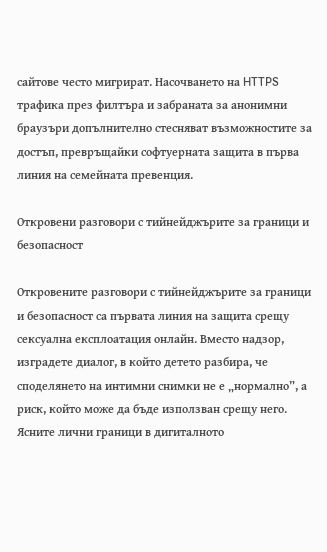сайтове често мигрират. Насочването на HTTPS трафика през филтъра и забраната за анонимни браузъри допълнително стесняват възможностите за достъп, превръщайки софтуерната защита в първа линия на семейната превенция.

Откровени разговори с тийнейджърите за граници и безопасност

Откровените разговори с тийнейджърите за граници и безопасност са първата линия на защита срещу сексуална експлоатация онлайн. Вместо надзор, изградете диалог, в който детето разбира, че споделянето на интимни снимки не е „нормално”, а риск, който може да бъде използван срещу него. Ясните лични граници в дигиталното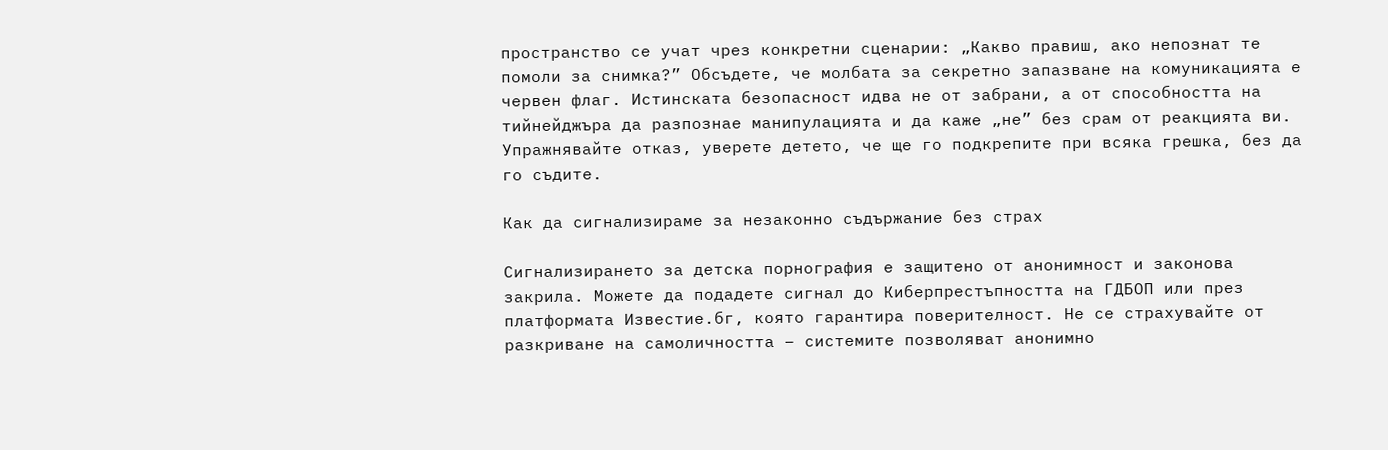пространство се учат чрез конкретни сценарии: „Какво правиш, ако непознат те помоли за снимка?” Обсъдете, че молбата за секретно запазване на комуникацията е червен флаг. Истинската безопасност идва не от забрани, а от способността на тийнейджъра да разпознае манипулацията и да каже „не” без срам от реакцията ви. Упражнявайте отказ, уверете детето, че ще го подкрепите при всяка грешка, без да го съдите.

Как да сигнализираме за незаконно съдържание без страх

Сигнализирането за детска порнография е защитено от анонимност и законова закрила. Можете да подадете сигнал до Киберпрестъпността на ГДБОП или през платформата Известие.бг, която гарантира поверителност. Не се страхувайте от разкриване на самоличността – системите позволяват анонимно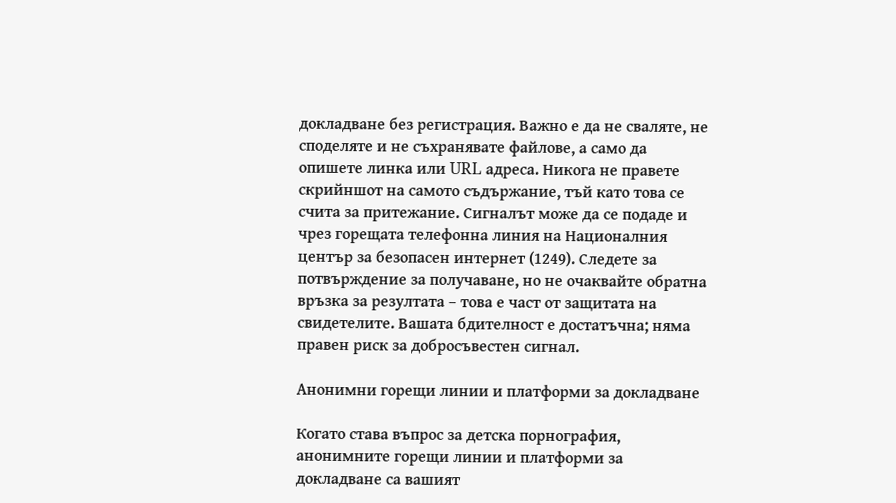докладване без регистрация. Важно е да не сваляте, не споделяте и не съхранявате файлове, а само да опишете линка или URL адреса. Никога не правете скрийншот на самото съдържание, тъй като това се счита за притежание. Сигналът може да се подаде и чрез горещата телефонна линия на Националния център за безопасен интернет (1249). Следете за потвърждение за получаване, но не очаквайте обратна връзка за резултата – това е част от защитата на свидетелите. Вашата бдителност е достатъчна; няма правен риск за добросъвестен сигнал.

Анонимни горещи линии и платформи за докладване

Когато става въпрос за детска порнография, анонимните горещи линии и платформи за докладване са вашият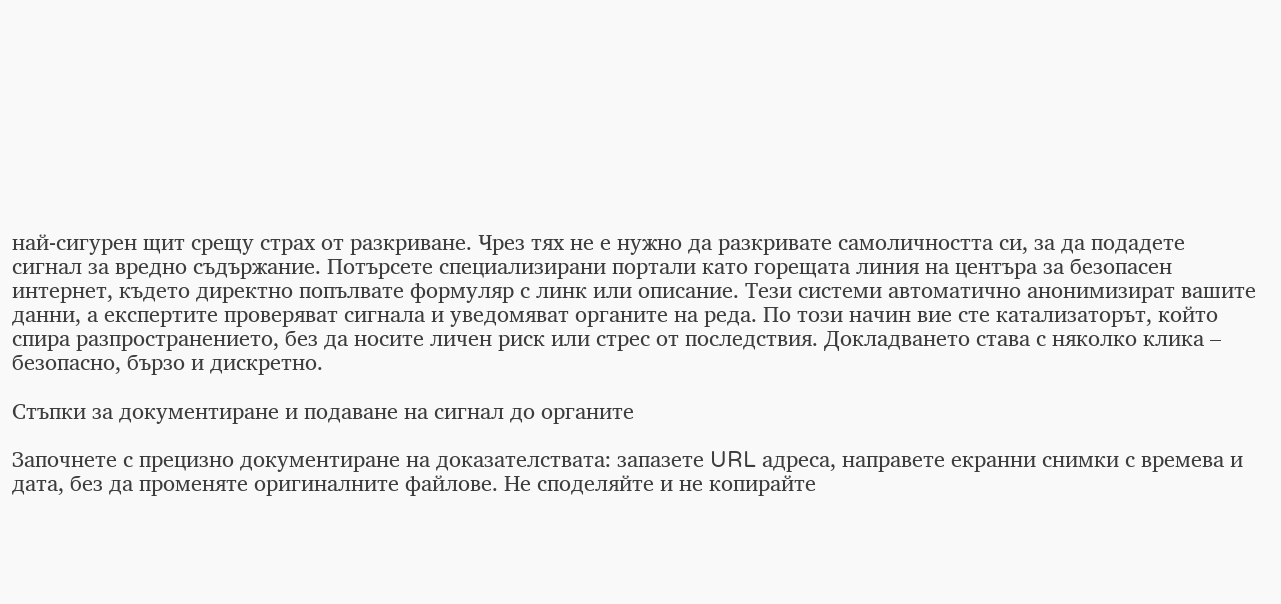най-сигурен щит срещу страх от разкриване. Чрез тях не е нужно да разкривате самоличността си, за да подадете сигнал за вредно съдържание. Потърсете специализирани портали като горещата линия на центъра за безопасен интернет, където директно попълвате формуляр с линк или описание. Тези системи автоматично анонимизират вашите данни, а експертите проверяват сигнала и уведомяват органите на реда. По този начин вие сте катализаторът, който спира разпространението, без да носите личен риск или стрес от последствия. Докладването става с няколко клика – безопасно, бързо и дискретно.

Стъпки за документиране и подаване на сигнал до органите

Започнете с прецизно документиране на доказателствата: запазете URL адреса, направете екранни снимки с времева и дата, без да променяте оригиналните файлове. Не споделяйте и не копирайте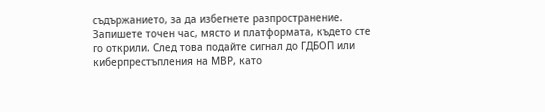съдържанието, за да избегнете разпространение. Запишете точен час, място и платформата, където сте го открили. След това подайте сигнал до ГДБОП или киберпрестъпления на МВР, като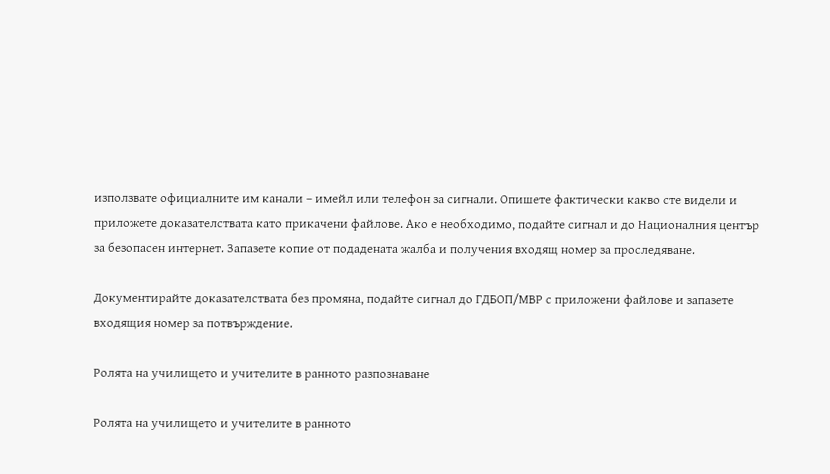използвате официалните им канали – имейл или телефон за сигнали. Опишете фактически какво сте видели и приложете доказателствата като прикачени файлове. Ако е необходимо, подайте сигнал и до Националния център за безопасен интернет. Запазете копие от подадената жалба и получения входящ номер за проследяване.

Документирайте доказателствата без промяна, подайте сигнал до ГДБОП/МВР с приложени файлове и запазете входящия номер за потвърждение.

Ролята на училището и учителите в ранното разпознаване

Ролята на училището и учителите в ранното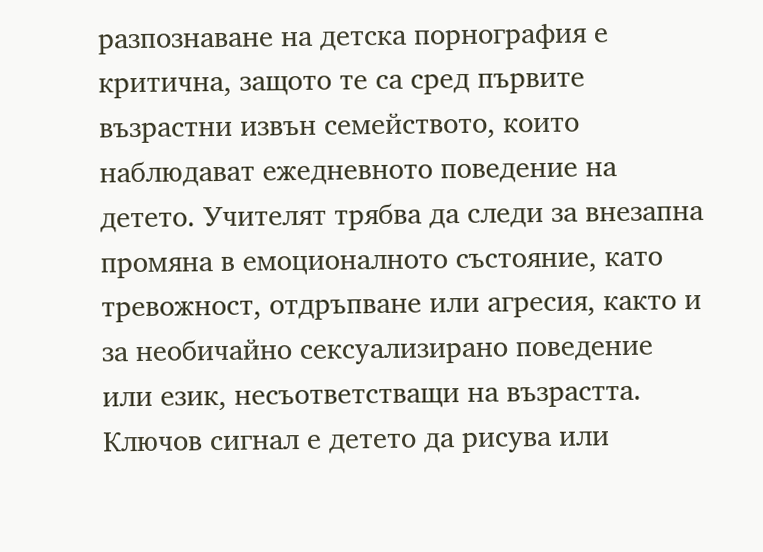разпознаване на детска порнография е критична, защото те са сред първите възрастни извън семейството, които наблюдават ежедневното поведение на детето. Учителят трябва да следи за внезапна промяна в емоционалното състояние, като тревожност, отдръпване или агресия, както и за необичайно сексуализирано поведение или език, несъответстващи на възрастта. Ключов сигнал е детето да рисува или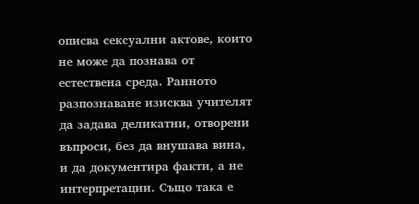описва сексуални актове, които не може да познава от естествена среда. Ранното разпознаване изисква учителят да задава деликатни, отворени въпроси, без да внушава вина, и да документира факти, а не интерпретации. Също така е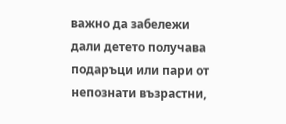важно да забележи дали детето получава подаръци или пари от непознати възрастни,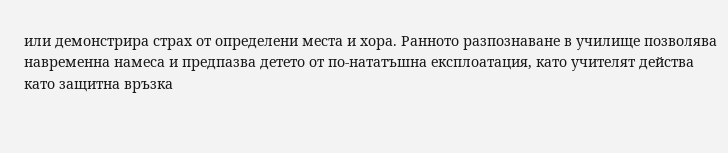или демонстрира страх от определени места и хора. Ранното разпознаване в училище позволява навременна намеса и предпазва детето от по-нататъшна експлоатация, като учителят действа като защитна връзка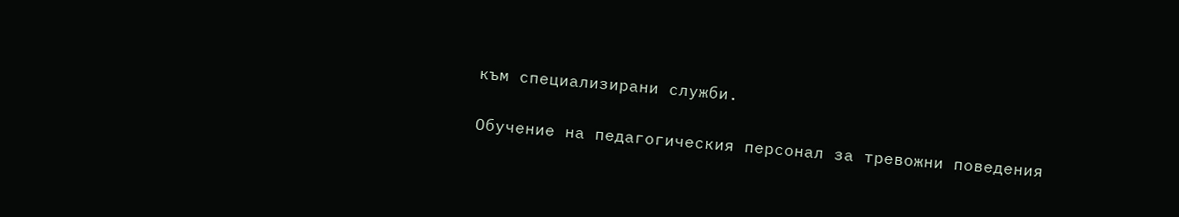към специализирани служби.

Обучение на педагогическия персонал за тревожни поведения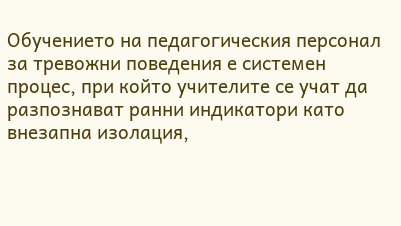Обучението на педагогическия персонал за тревожни поведения е системен процес, при който учителите се учат да разпознават ранни индикатори като внезапна изолация,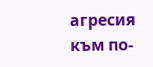агресия към по-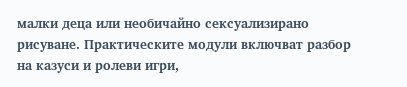малки деца или необичайно сексуализирано рисуване. Практическите модули включват разбор на казуси и ролеви игри,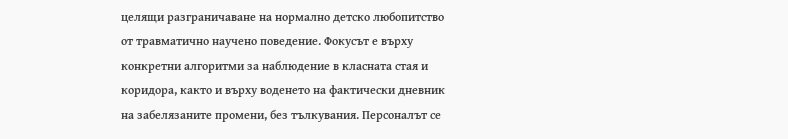целящи разграничаване на нормално детско любопитство от травматично научено поведение. Фокусът е върху конкретни алгоритми за наблюдение в класната стая и коридора, както и върху воденето на фактически дневник на забелязаните промени, без тълкувания. Персоналът се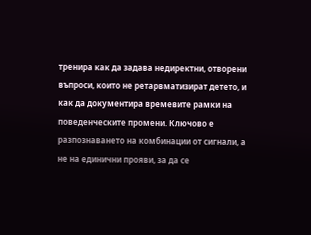тренира как да задава недиректни, отворени въпроси, които не ретарвматизират детето, и как да документира времевите рамки на поведенческите промени. Ключово е разпознаването на комбинации от сигнали, а не на единични прояви, за да се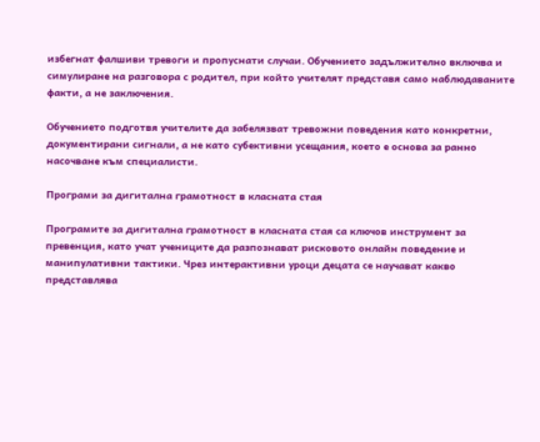избегнат фалшиви тревоги и пропуснати случаи. Обучението задължително включва и симулиране на разговора с родител, при който учителят представя само наблюдаваните факти, а не заключения.

Обучението подготвя учителите да забелязват тревожни поведения като конкретни, документирани сигнали, а не като субективни усещания, което е основа за ранно насочване към специалисти.

Програми за дигитална грамотност в класната стая

Програмите за дигитална грамотност в класната стая са ключов инструмент за превенция, като учат учениците да разпознават рисковото онлайн поведение и манипулативни тактики. Чрез интерактивни уроци децата се научават какво представлява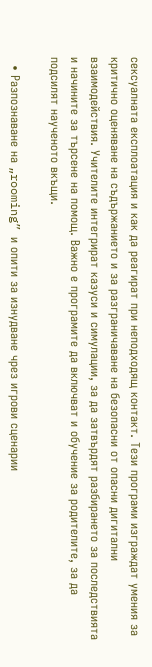сексуалната експлоатация и как да реагират при неподходящ контакт. Тези програми изграждат умения за критично оценяване на съдържанието и за разграничаване на безопасни от опасни дигитални взаимодействия. Учителите интегрират казуси и симулации, за да затвърдят разбирането за последствията и начините за търсене на помощ. Важно е програмите да включват и обучение за родителите, за да подсилят наученото вкъщи.

  • Разпознаване на „rooming” и опити за изнудване чрез игрови сценарии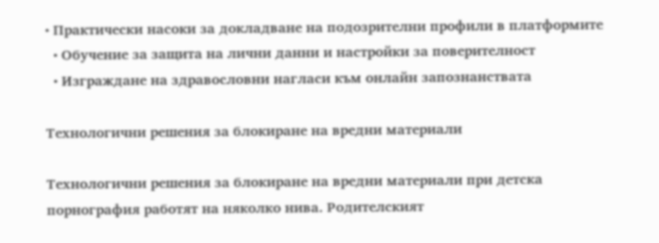• Практически насоки за докладване на подозрителни профили в платформите
  • Обучение за защита на лични данни и настройки за поверителност
  • Изграждане на здравословни нагласи към онлайн запознанствата

Технологични решения за блокиране на вредни материали

Технологични решения за блокиране на вредни материали при детска порнография работят на няколко нива. Родителският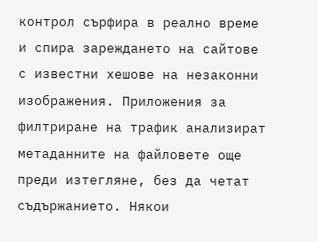контрол сърфира в реално време и спира зареждането на сайтове с известни хешове на незаконни изображения. Приложения за филтриране на трафик анализират метаданните на файловете още преди изтегляне, без да четат съдържанието. Някои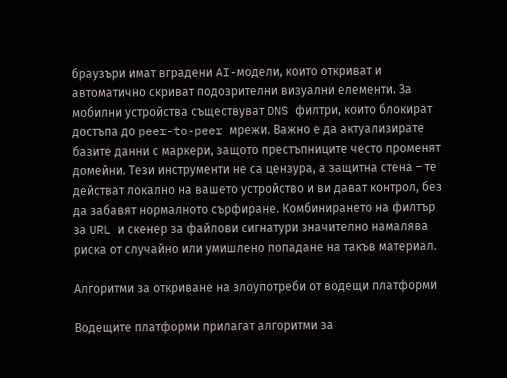браузъри имат вградени AI-модели, които откриват и автоматично скриват подозрителни визуални елементи. За мобилни устройства съществуват DNS филтри, които блокират достъпа до peer-to-peer мрежи. Важно е да актуализирате базите данни с маркери, защото престъпниците често променят домейни. Тези инструменти не са цензура, а защитна стена – те действат локално на вашето устройство и ви дават контрол, без да забавят нормалното сърфиране. Комбинирането на филтър за URL и скенер за файлови сигнатури значително намалява риска от случайно или умишлено попадане на такъв материал.

Алгоритми за откриване на злоупотреби от водещи платформи

Водещите платформи прилагат алгоритми за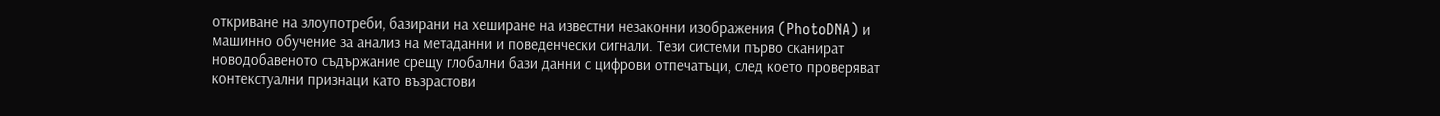откриване на злоупотреби, базирани на хеширане на известни незаконни изображения (PhotoDNA) и машинно обучение за анализ на метаданни и поведенчески сигнали. Тези системи първо сканират новодобавеното съдържание срещу глобални бази данни с цифрови отпечатъци, след което проверяват контекстуални признаци като възрастови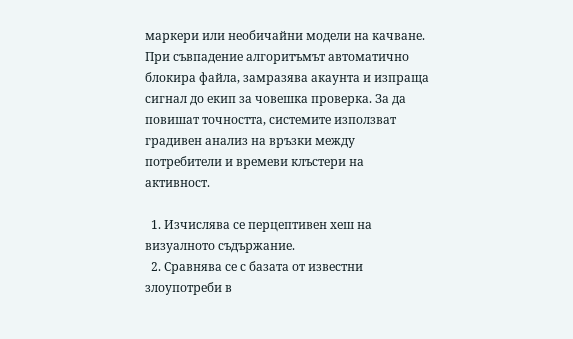маркери или необичайни модели на качване. При съвпадение алгоритъмът автоматично блокира файла, замразява акаунта и изпраща сигнал до екип за човешка проверка. За да повишат точността, системите използват градивен анализ на връзки между потребители и времеви клъстери на активност.

  1. Изчислява се перцептивен хеш на визуалното съдържание.
  2. Сравнява се с базата от известни злоупотреби в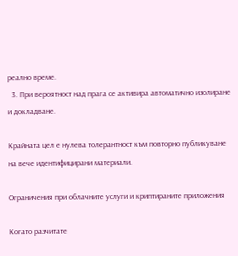реално време.
  3. При вероятност над прага се активира автоматично изолиране и докладване.

Крайната цел е нулева толерантност към повторно публикуване на вече идентифицирани материали.

Ограничения при облачните услуги и криптираните приложения

Когато разчитате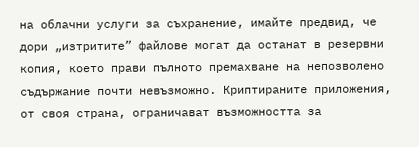на облачни услуги за съхранение, имайте предвид, че дори „изтритите” файлове могат да останат в резервни копия, което прави пълното премахване на непозволено съдържание почти невъзможно. Криптираните приложения, от своя страна, ограничават възможността за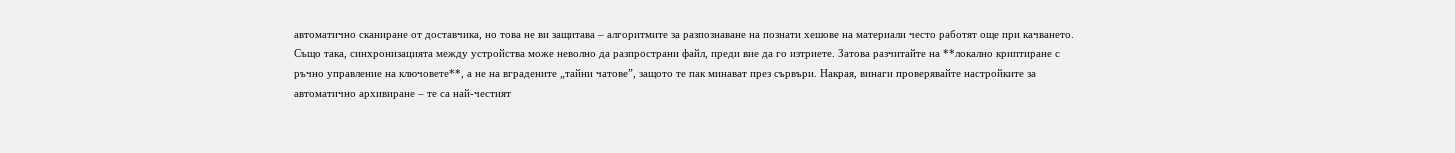автоматично сканиране от доставчика, но това не ви защитава – алгоритмите за разпознаване на познати хешове на материали често работят още при качването. Също така, синхронизацията между устройства може неволно да разпространи файл, преди вие да го изтриете. Затова разчитайте на **локално криптиране с ръчно управление на ключовете**, а не на вградените „тайни чатове”, защото те пак минават през сървъри. Накрая, винаги проверявайте настройките за автоматично архивиране – те са най-честият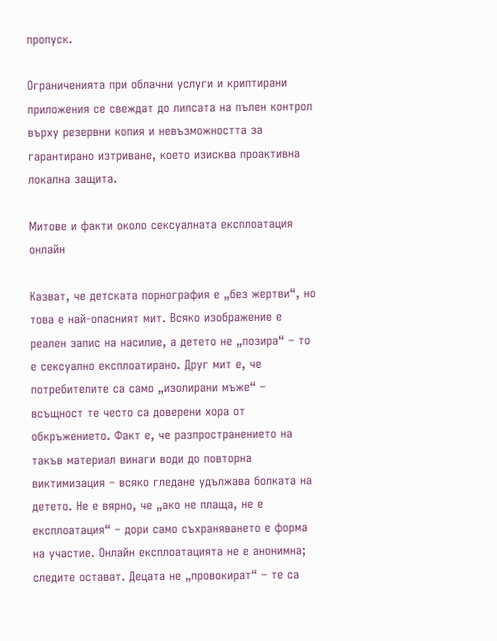пропуск.

Ограниченията при облачни услуги и криптирани приложения се свеждат до липсата на пълен контрол върху резервни копия и невъзможността за гарантирано изтриване, което изисква проактивна локална защита.

Митове и факти около сексуалната експлоатация онлайн

Казват, че детската порнография е „без жертви“, но това е най-опасният мит. Всяко изображение е реален запис на насилие, а детето не „позира“ – то е сексуално експлоатирано. Друг мит е, че потребителите са само „изолирани мъже“ – всъщност те често са доверени хора от обкръжението. Факт е, че разпространението на такъв материал винаги води до повторна виктимизация – всяко гледане удължава болката на детето. Не е вярно, че „ако не плаща, не е експлоатация“ – дори само съхраняването е форма на участие. Онлайн експлоатацията не е анонимна; следите остават. Децата не „провокират“ – те са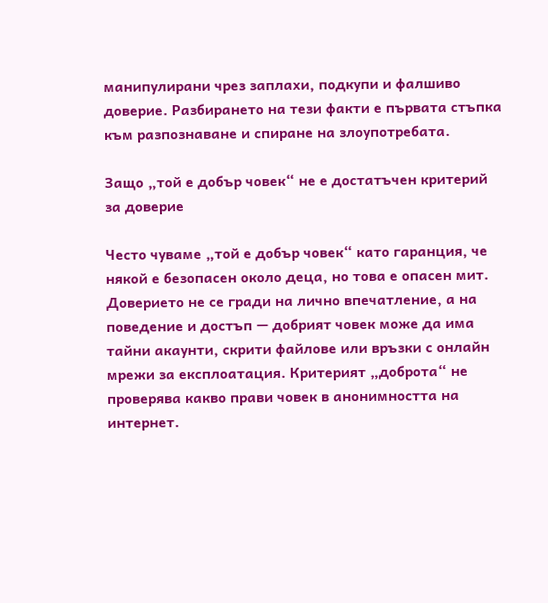манипулирани чрез заплахи, подкупи и фалшиво доверие. Разбирането на тези факти е първата стъпка към разпознаване и спиране на злоупотребата.

Защо „той е добър човек“ не е достатъчен критерий за доверие

Често чуваме „той е добър човек“ като гаранция, че някой е безопасен около деца, но това е опасен мит. Доверието не се гради на лично впечатление, а на поведение и достъп — добрият човек може да има тайни акаунти, скрити файлове или връзки с онлайн мрежи за експлоатация. Критерият „доброта“ не проверява какво прави човек в анонимността на интернет.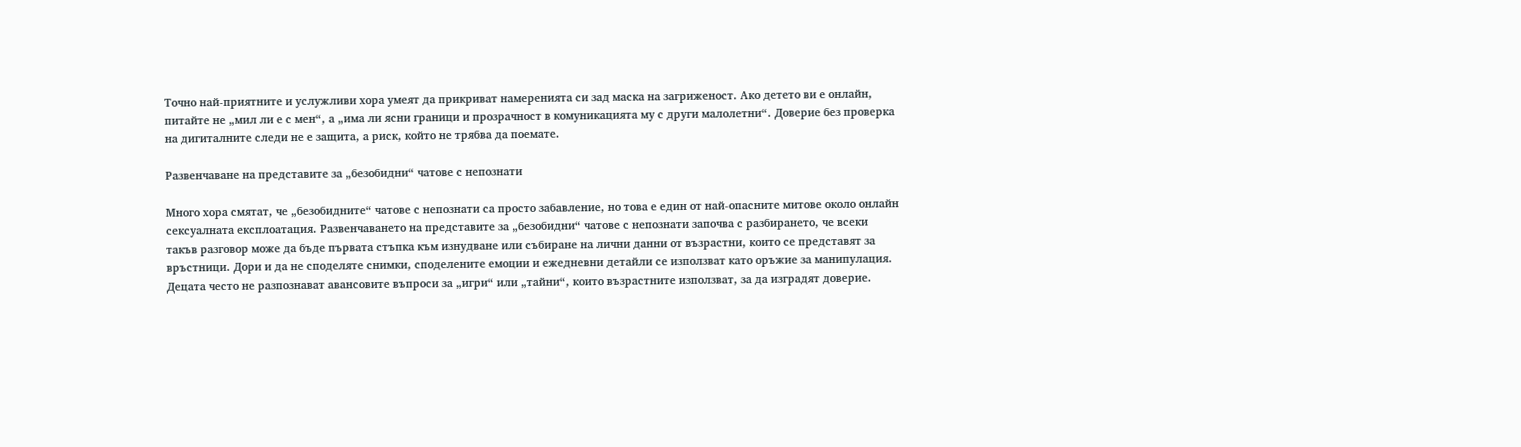Точно най-приятните и услужливи хора умеят да прикриват намеренията си зад маска на загриженост. Ако детето ви е онлайн, питайте не „мил ли е с мен“, а „има ли ясни граници и прозрачност в комуникацията му с други малолетни“. Доверие без проверка на дигиталните следи не е защита, а риск, който не трябва да поемате.

Развенчаване на представите за „безобидни“ чатове с непознати

Много хора смятат, че „безобидните“ чатове с непознати са просто забавление, но това е един от най-опасните митове около онлайн сексуалната експлоатация. Развенчаването на представите за „безобидни“ чатове с непознати започва с разбирането, че всеки такъв разговор може да бъде първата стъпка към изнудване или събиране на лични данни от възрастни, които се представят за връстници. Дори и да не споделяте снимки, споделените емоции и ежедневни детайли се използват като оръжие за манипулация. Децата често не разпознават авансовите въпроси за „игри“ или „тайни“, които възрастните използват, за да изградят доверие.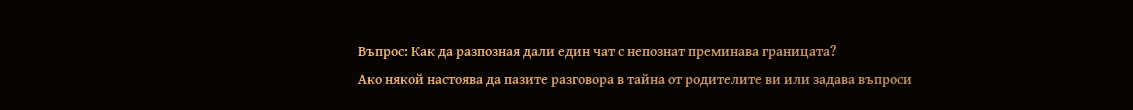Въпрос: Как да разпозная дали един чат с непознат преминава границата?
Ако някой настоява да пазите разговора в тайна от родителите ви или задава въпроси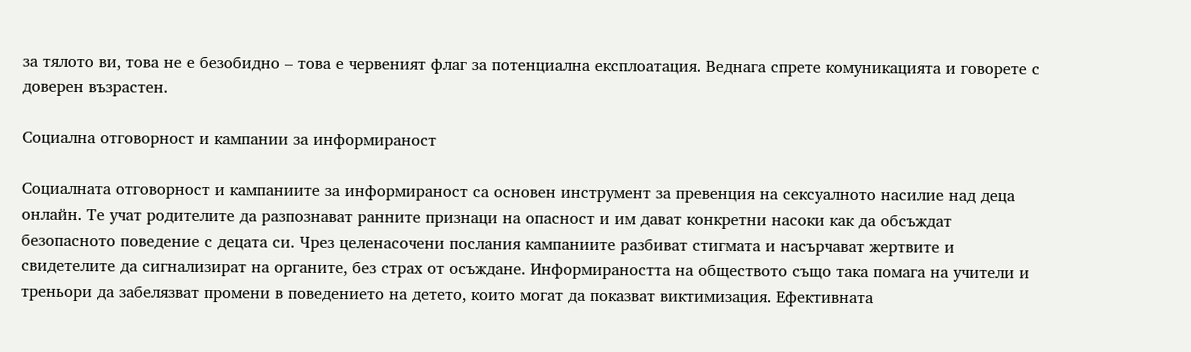за тялото ви, това не е безобидно – това е червеният флаг за потенциална експлоатация. Веднага спрете комуникацията и говорете с доверен възрастен.

Социална отговорност и кампании за информираност

Социалната отговорност и кампаниите за информираност са основен инструмент за превенция на сексуалното насилие над деца онлайн. Те учат родителите да разпознават ранните признаци на опасност и им дават конкретни насоки как да обсъждат безопасното поведение с децата си. Чрез целенасочени послания кампаниите разбиват стигмата и насърчават жертвите и свидетелите да сигнализират на органите, без страх от осъждане. Информираността на обществото също така помага на учители и треньори да забелязват промени в поведението на детето, които могат да показват виктимизация. Ефективната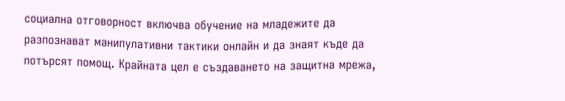социална отговорност включва обучение на младежите да разпознават манипулативни тактики онлайн и да знаят къде да потърсят помощ. Крайната цел е създаването на защитна мрежа,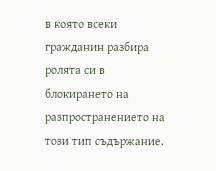в която всеки гражданин разбира ролята си в блокирането на разпространението на този тип съдържание.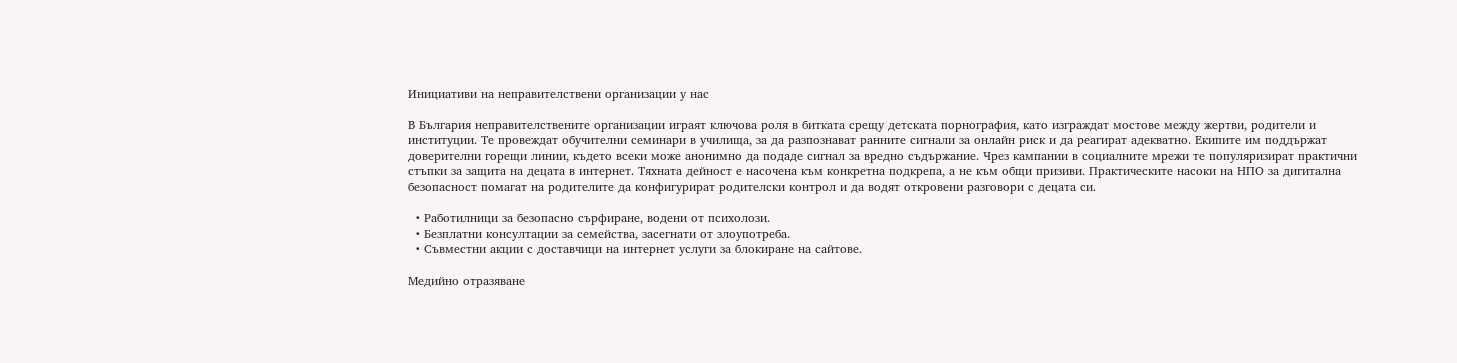Инициативи на неправителствени организации у нас

В България неправителствените организации играят ключова роля в битката срещу детската порнография, като изграждат мостове между жертви, родители и институции. Те провеждат обучителни семинари в училища, за да разпознават ранните сигнали за онлайн риск и да реагират адекватно. Екипите им поддържат доверителни горещи линии, където всеки може анонимно да подаде сигнал за вредно съдържание. Чрез кампании в социалните мрежи те популяризират практични стъпки за защита на децата в интернет. Тяхната дейност е насочена към конкретна подкрепа, а не към общи призиви. Практическите насоки на НПО за дигитална безопасност помагат на родителите да конфигурират родителски контрол и да водят откровени разговори с децата си.

  • Работилници за безопасно сърфиране, водени от психолози.
  • Безплатни консултации за семейства, засегнати от злоупотреба.
  • Съвместни акции с доставчици на интернет услуги за блокиране на сайтове.

Медийно отразяване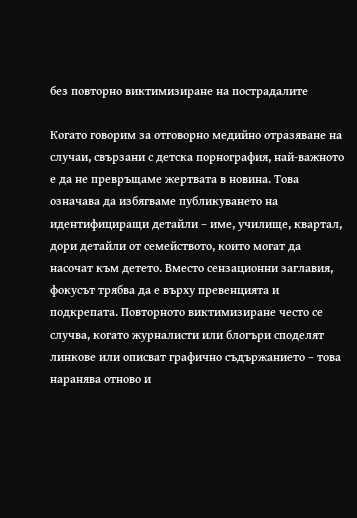без повторно виктимизиране на пострадалите

Когато говорим за отговорно медийно отразяване на случаи, свързани с детска порнография, най-важното е да не превръщаме жертвата в новина. Това означава да избягваме публикуването на идентифициращи детайли – име, училище, квартал, дори детайли от семейството, които могат да насочат към детето. Вместо сензационни заглавия, фокусът трябва да е върху превенцията и подкрепата. Повторното виктимизиране често се случва, когато журналисти или блогъри споделят линкове или описват графично съдържанието – това наранява отново и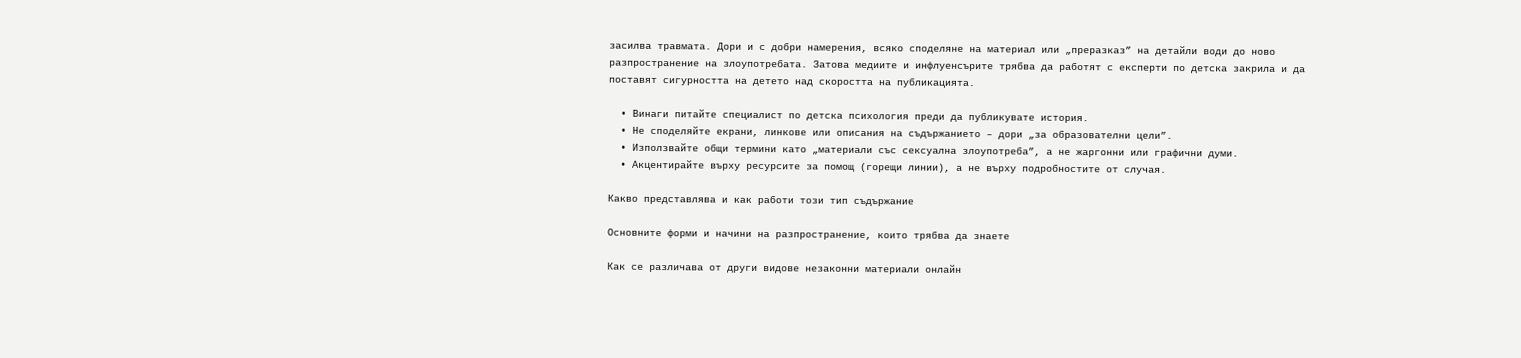засилва травмата. Дори и с добри намерения, всяко споделяне на материал или „преразказ” на детайли води до ново разпространение на злоупотребата. Затова медиите и инфлуенсърите трябва да работят с експерти по детска закрила и да поставят сигурността на детето над скоростта на публикацията.

  • Винаги питайте специалист по детска психология преди да публикувате история.
  • Не споделяйте екрани, линкове или описания на съдържанието – дори „за образователни цели”.
  • Използвайте общи термини като „материали със сексуална злоупотреба”, а не жаргонни или графични думи.
  • Акцентирайте върху ресурсите за помощ (горещи линии), а не върху подробностите от случая.

Какво представлява и как работи този тип съдържание

Основните форми и начини на разпространение, които трябва да знаете

Как се различава от други видове незаконни материали онлайн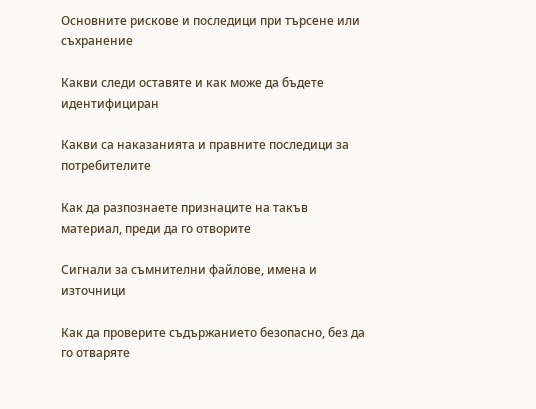Основните рискове и последици при търсене или съхранение

Какви следи оставяте и как може да бъдете идентифициран

Какви са наказанията и правните последици за потребителите

Как да разпознаете признаците на такъв материал, преди да го отворите

Сигнали за съмнителни файлове, имена и източници

Как да проверите съдържанието безопасно, без да го отваряте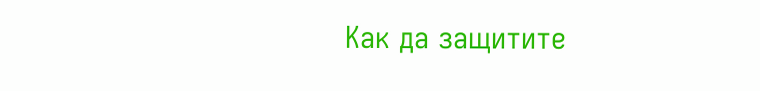Как да защитите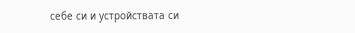себе си и устройствата си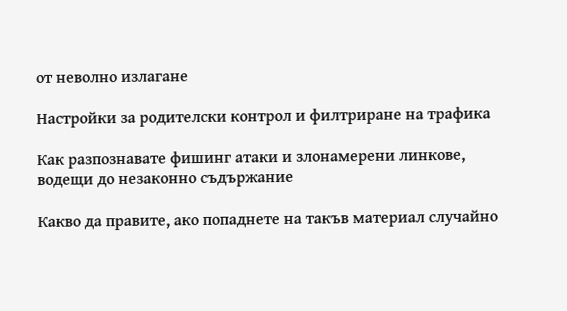от неволно излагане

Настройки за родителски контрол и филтриране на трафика

Как разпознавате фишинг атаки и злонамерени линкове, водещи до незаконно съдържание

Какво да правите, ако попаднете на такъв материал случайно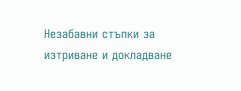Незабавни стъпки за изтриване и докладване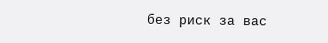без риск за вас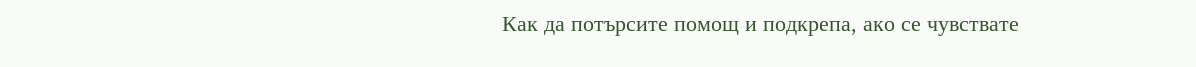Как да потърсите помощ и подкрепа, ако се чувствате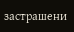застрашени